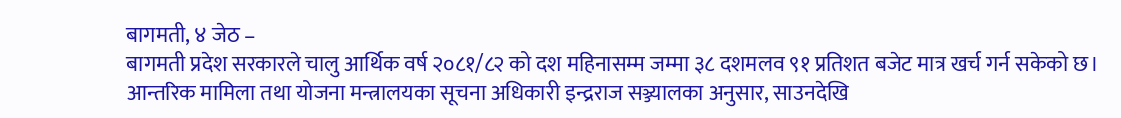बागमती, ४ जेठ –
बागमती प्रदेश सरकारले चालु आर्थिक वर्ष २०८१/८२ को दश महिनासम्म जम्मा ३८ दशमलव ९१ प्रतिशत बजेट मात्र खर्च गर्न सकेको छ। आन्तरिक मामिला तथा योजना मन्त्रालयका सूचना अधिकारी इन्द्रराज सञ्ज्यालका अनुसार, साउनदेखि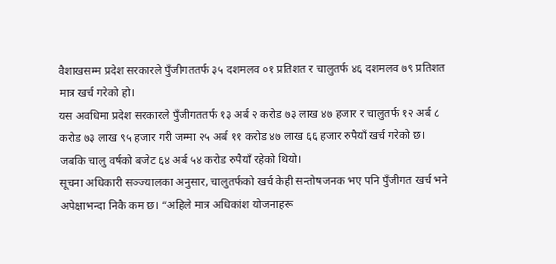वैशाखसम्म प्रदेश सरकारले पुँजीगततर्फ ३५ दशमलव ०१ प्रतिशत र चालुतर्फ ४६ दशमलव ७९ प्रतिशत मात्र खर्च गरेको हो।
यस अवधिमा प्रदेश सरकारले पुँजीगततर्फ १३ अर्ब २ करोड ७३ लाख ४७ हजार र चालुतर्फ १२ अर्ब ८ करोड ७३ लाख ९५ हजार गरी जम्मा २५ अर्ब ११ करोड ४७ लाख ६६ हजार रुपैयाँ खर्च गरेको छ। जबकि चालु वर्षको बजेट ६४ अर्ब ५४ करोड रुपैयाँ रहेको थियो।
सूचना अधिकारी सञ्ज्यालका अनुसार, चालुतर्फको खर्च केही सन्तोषजनक भए पनि पुँजीगत खर्च भने अपेक्षाभन्दा निकै कम छ। “अहिले मात्र अधिकांश योजनाहरू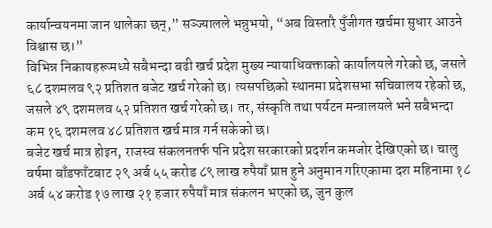कार्यान्वयनमा जान थालेका छन्,” सञ्ज्यालले भन्नुभयो, “अब विस्तारै पुँजीगत खर्चमा सुधार आउने विश्वास छ।”
विभिन्न निकायहरूमध्ये सबैभन्दा बढी खर्च प्रदेश मुख्य न्यायाधिवक्ताको कार्यालयले गरेको छ, जसले ६८ दशमलव ९२ प्रतिशत बजेट खर्च गरेको छ। त्यसपछिको स्थानमा प्रदेशसभा सचिवालय रहेको छ, जसले ४९ दशमलव ५२ प्रतिशत खर्च गरेको छ। तर, संस्कृति तथा पर्यटन मन्त्रालयले भने सबैभन्दा कम १६ दशमलव ४८ प्रतिशत खर्च मात्र गर्न सकेको छ।
बजेट खर्च मात्र होइन, राजस्व संकलनतर्फ पनि प्रदेश सरकारको प्रदर्शन कमजोर देखिएको छ। चालु वर्षमा बाँडफाँटबाट २९ अर्ब ५५ करोड ८९ लाख रुपैयाँ प्राप्त हुने अनुमान गरिएकामा दश महिनामा १८ अर्ब ५४ करोड १७ लाख २१ हजार रुपैयाँ मात्र संकलन भएको छ, जुन कुल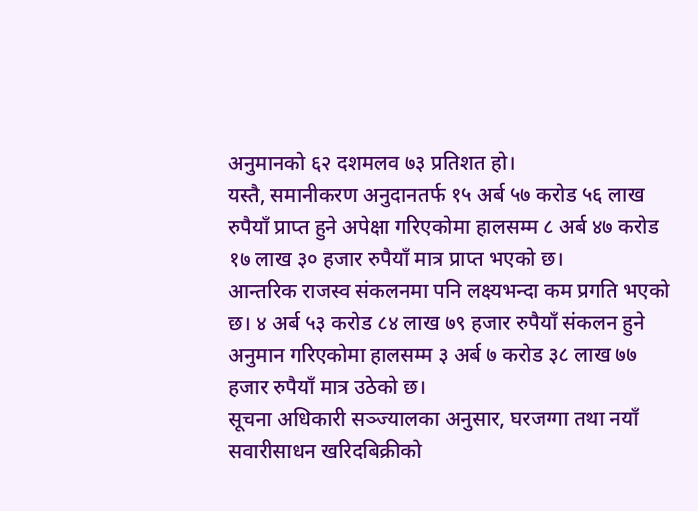अनुमानको ६२ दशमलव ७३ प्रतिशत हो।
यस्तै, समानीकरण अनुदानतर्फ १५ अर्ब ५७ करोड ५६ लाख रुपैयाँ प्राप्त हुने अपेक्षा गरिएकोमा हालसम्म ८ अर्ब ४७ करोड १७ लाख ३० हजार रुपैयाँ मात्र प्राप्त भएको छ।
आन्तरिक राजस्व संकलनमा पनि लक्ष्यभन्दा कम प्रगति भएको छ। ४ अर्ब ५३ करोड ८४ लाख ७९ हजार रुपैयाँ संकलन हुने अनुमान गरिएकोमा हालसम्म ३ अर्ब ७ करोड ३८ लाख ७७ हजार रुपैयाँ मात्र उठेको छ।
सूचना अधिकारी सञ्ज्यालका अनुसार, घरजग्गा तथा नयाँ सवारीसाधन खरिदबिक्रीको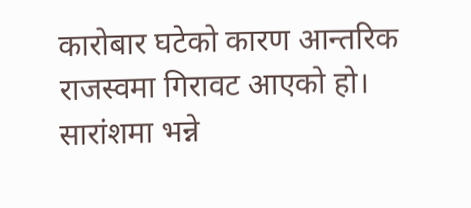कारोबार घटेको कारण आन्तरिक राजस्वमा गिरावट आएको हो।
सारांशमा भन्ने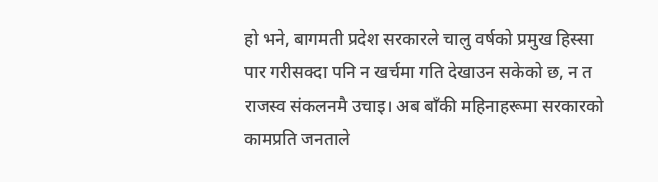हो भने, बागमती प्रदेश सरकारले चालु वर्षको प्रमुख हिस्सा पार गरीसक्दा पनि न खर्चमा गति देखाउन सकेको छ, न त राजस्व संकलनमै उचाइ। अब बाँकी महिनाहरूमा सरकारको कामप्रति जनताले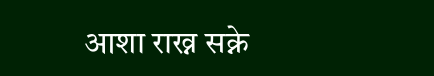आशा राख्न सक्ने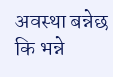अवस्था बन्नेछ कि भन्ने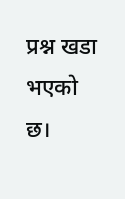प्रश्न खडा भएको छ।